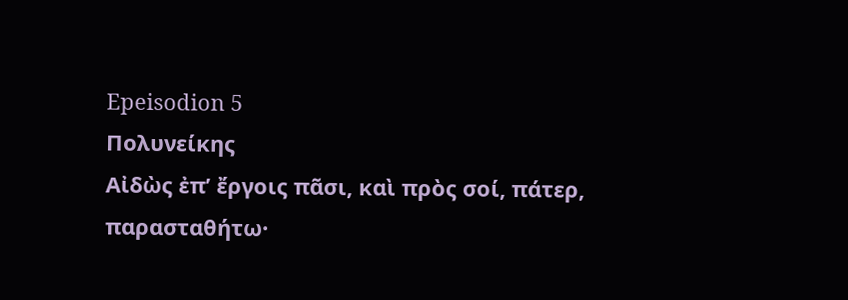Epeisodion 5
Πολυνείκης
Αἰδὼς ἐπʼ ἔργοις πᾶσι, καὶ πρὸς σοί, πάτερ,
παρασταθήτω·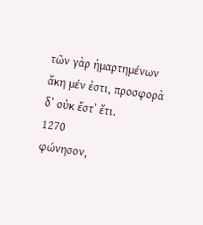τῶν γὰρ ἡμαρτημένων
ἄκη μέν ἐστι, προσφορὰ δʼ οὐκ ἔστʼ ἔτι.
1270
φώνησον,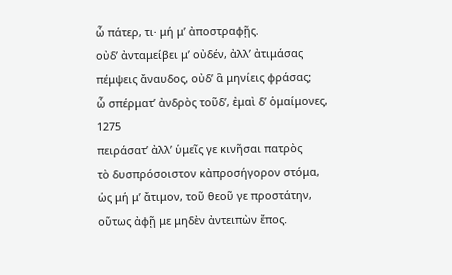ὦ πάτερ, τι· μή μʼ ἀποστραφῇς.
οὐδʼ ἀνταμείβει μʼ οὐδέν, ἀλλʼ ἀτιμάσας
πέμψεις ἄναυδος, οὐδʼ ἃ μηνίεις φράσας;
ὦ σπέρματʼ ἀνδρὸς τοῦδʼ, ἐμαὶ δʼ ὁμαίμονες,
1275
πειράσατʼ ἀλλʼ ὑμεῖς γε κινῆσαι πατρὸς
τὸ δυσπρόσοιστον κἀπροσήγορον στόμα,
ὡς μή μʼ ἄτιμον, τοῦ θεοῦ γε προστάτην,
οὕτως ἀφῇ με μηδὲν ἀντειπὼν ἔπος.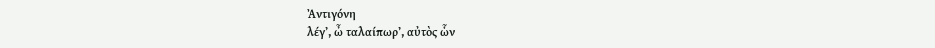Ἀντιγόνη
λέγʼ, ὦ ταλαίπωρʼ, αὐτὸς ὧν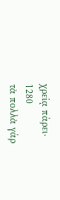χρείᾳ πάρει·
1280
τὰ πολλὰ γάρ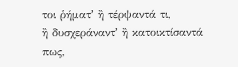τοι ῥήματʼ ἢ τέρψαντά τι,
ἢ δυσχεράναντʼ ἢ κατοικτίσαντά πως,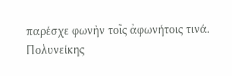παρέσχε φωνὴν τοῖς ἀφωνήτοις τινά.
Πολυνείκης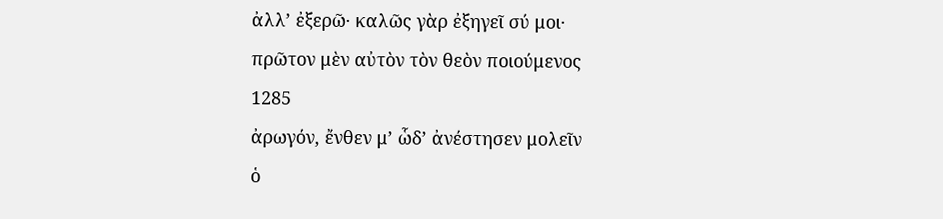ἀλλʼ ἐξερῶ· καλῶς γὰρ ἐξηγεῖ σύ μοι·
πρῶτον μὲν αὐτὸν τὸν θεὸν ποιούμενος
1285
ἀρωγόν, ἔνθεν μʼ ὧδʼ ἀνέστησεν μολεῖν
ὁ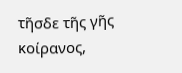τῆσδε τῆς γῆς κοίρανος,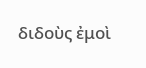διδοὺς ἐμοὶ